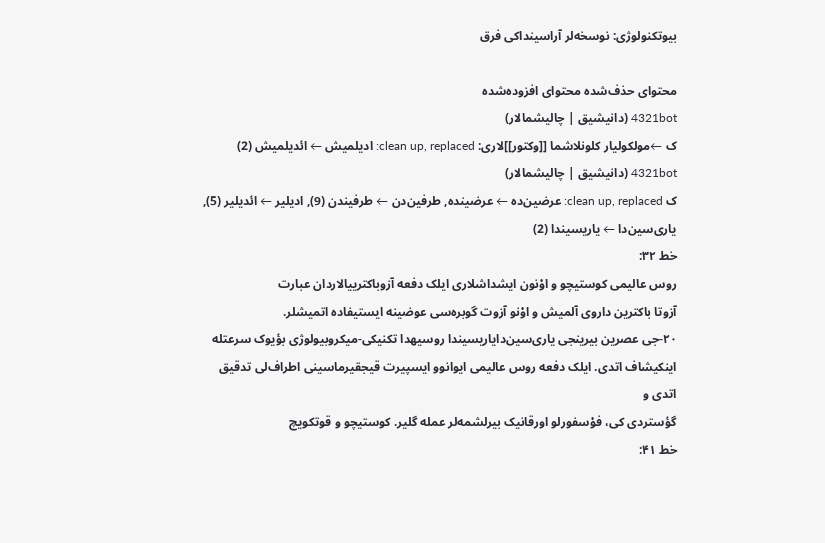بیوتکنولوژی: نوسخه‌لر آراسینداکی فرق

محتوای حذف‌شده محتوای افزوده‌شده
4321bot (دانیشیق | چالیشمالار)
ک ←مولکولیار کلونلاشما [[وکتور]]لاری: clean up, replaced: ادیلمیش ← ائدیلمیش (2)
4321bot (دانیشیق | چالیشمالار)
ک clean up, replaced: عرضین‌ده ← عرضینده, طرفین‌دن ← طرفیندن (9), ادیلیر ← ائدیلیر (5), یاری‌سین‌دا ← یاریسیندا (2)
خط ۳۲:
روس عالیمی کوستیچو و اوْنون ایشداشلاری ایلک دفعه آزوباکترییالاردان عبارت
آزوتا باکترین داروی آلمیش و اوْنو آزوت گوبره‌سی عوضینه ایستیفاده اتمیشلر.
۲۰-جی عصرین بیرینجی یاری‌سین‌دایاریسیندا روسیهدا تکنیکی-میکروبیولوژی بؤیوک سرعتله
اینکیشاف اتدی. ایلک دفعه روس عالیمی ایوانوو ایسپیرت قیجقیرماسینی اطراف‌لی تدقیق اتدی و
گؤستردی کی، فوْسفورلو اورقانیک بیرلشمه‌لر عمله گلیر. کوستیچو و قوتکویچ
خط ۴۱: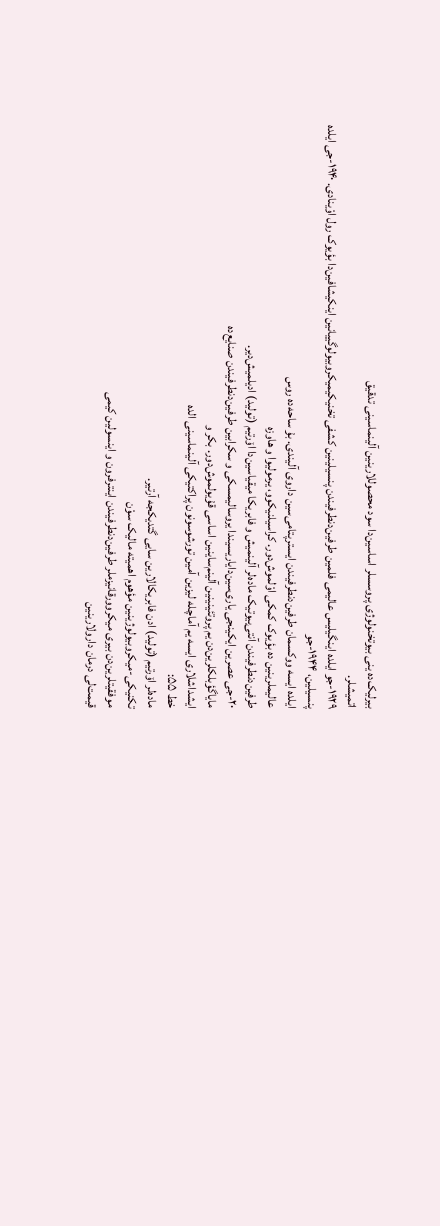بیرلیک‌ده ینی بیوتخنولوژی پروسسلر اساسین‌دا سود محصوللارینین آلینماسینی تدقیق
اتمیشلر.
۱۹۲۹-جو ایلده اینگیلیس عالیمی فلمین طرفین‌دنطرفیندن پنسیلینین کشفی تخنیکیمیکروبیولوگییانین اینکیشافین‌دا بؤیوک رول اوْینادی. ۱۹۴۰-جی ایلده پنسیلین، ۱۹۴۴-جو
ایلده ایسه ووکسمان طرفین‌دنطرفیندن ایسترپتامی‌سین داروی آلیندی. بۇ ساحه‌ده روس
عالیملرینین ده بؤیوک کمکی اوْلموش‌دور. کراسیلنیکوو، یرمولیوا و هاوزه
طرفین‌دنطرفیندن آنتی‌بیوتیک ماده‌لر آلینمیش و فابریکا میقیاسین‌دا اۆرتیم (تولید) ادیلمیش‌دیر.
۲۰-جی عصرین ایکینجی یاری‌سین‌دایاریسیندا یروسالیمسکی و سکرابین طرفین‌دنطرفیندن صنایع‌ده
مایاگؤبلکلرین‌دن یم پروتئینینین آلینم‌ساینین اساسی قۇیولموش‌دور. بکر و
ایشداشلاری ایسه یم آماچله لیزین آمین تورشوسونون پراکتیکی آلینماسینی الده
خط ۵۵:
ماده‌لر اۆرتیم (تولید) اد‌ن فابریکالارین سایی گتدیکجه آرتیر.
تکنیکی-میکروبیولوژینین مؤهوم اهمیته مالیک سوْن
موفقیتلرین‌دن بیری میکروورقانیزملر طرفین‌دنطرفیندن اینترفرون و اینسولین کیمی
قیمت‌لی درمان دارولارینین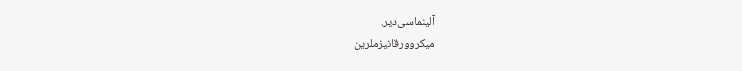آلینماسی‌دیر.
میکروورقانیزملرین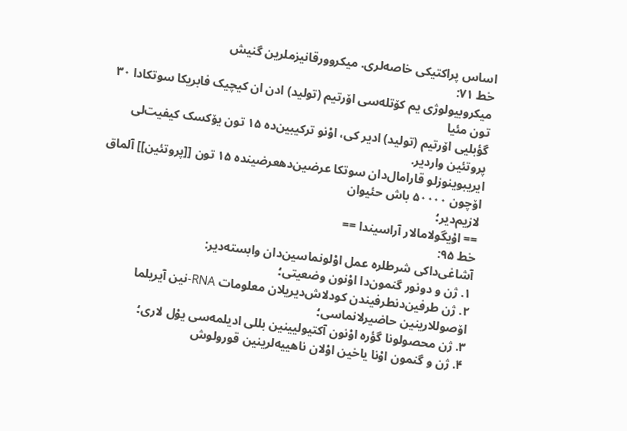اساس پراکتیکی خاصه‌لری. میکروورقانیزملرین گنیش
خط ۷۱:
میکروبیولوژی یم کۆتله‌سی اۆرتیم (تولید) اد‌ن ان کیچیک فابریکا سوتکادا ۳۰ تون مئیا
گؤبلیی اۆرتیم (تولید) ادیر کی، اوْنو ترکیبین‌ده ۱۵ تون یۆکسک کیفیت‌لی پروتئین واردیر.
ایریبوینوزلو قارامال‌دان سوتکا عرضین‌دهعرضینده ۱۵ تون [[پروتئین]] آلماق اۆچون ۵۰۰۰۰ باش حئیوان
لازیم‌دیر؛
== اۇیگولامالار آراسیندا ==
خط ۹۵:
آشاغی‌داکی شرطلره عمل اوْلونماسین‌دان وابسته‌دیر:
۱. ژن و دونور گنمون‌دا اوْنون وضعیتی؛
۲. ژن طرفین‌دنطرفیندن کودلاش‌دیریلان معلومات RNA-نین آیریلما اۆصوللارینین حاضیرلانماسی؛
۳. ژن محصولونا گؤره اوْنون آکتیولیینین بللی ادیلمه‌سی یوْل لاری؛
۴. ژن و گنمون اوْنا یاخین اوْلان ناهییه‌لرینین قورولوش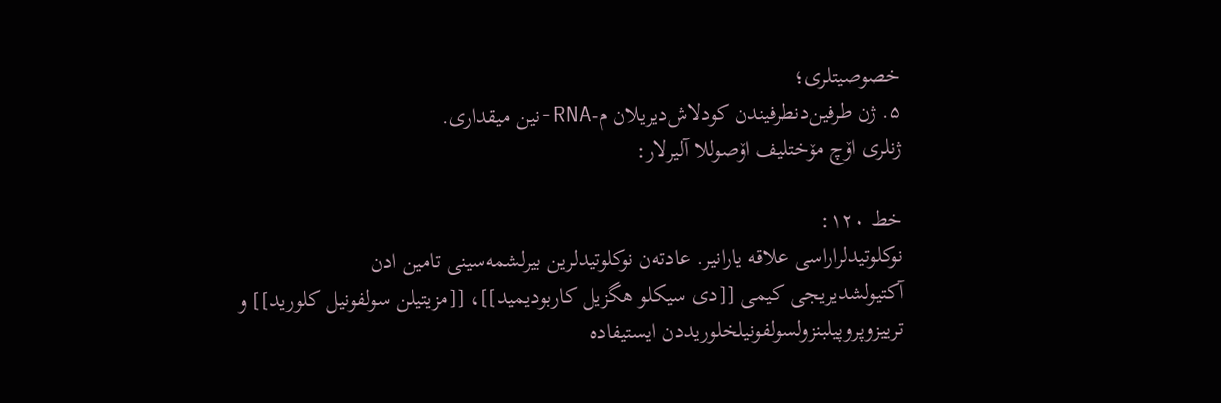خصوصیتلری؛
۵. ژن طرفین‌دنطرفیندن کودلاش‌دیریلان م-RNA-نین میقداری.
ژنلری اۆچ مۆختلیف اۆصوللا آلیرلار:

خط ۱۲۰:
نوکلوتیدلراراسی علاقه یارانیر. عادته‌ن نوکلوتیدلرین بیرلشمه‌سینی تامین اد‌ن
آکتیولشدیریجی کیمی [[دی سیکلو هگزیل کاربودیمید]]، [[مزیتیلن سولفونیل کلورید]] و
ترییزوپروپیلبنزولسولفونیلخلوریددن ایستیفاده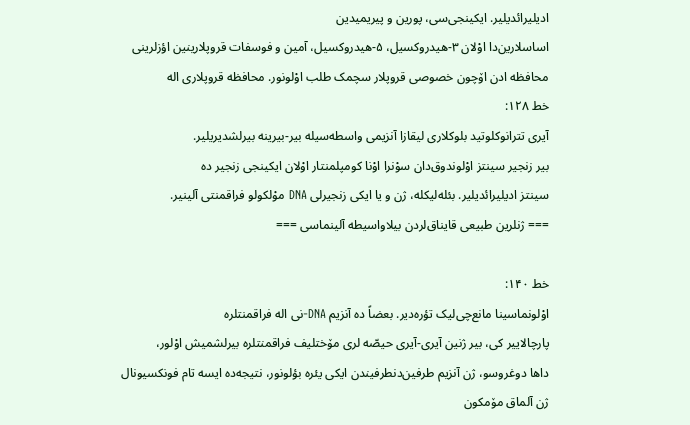ادیلیرائدیلیر. ایکینجی‌سی، پورین و پیریمیدین
اساسلارین‌دا اوْلان ۳-هیدروکسیل، ۵-هیدروکسیل، آمین و فوسفات قروپلارینین اؤزلرینی
محافظه اد‌ن اۆچون خصوصی قروپلار سچمک طلب اوْلونور. محافظه قروپلاری اله
خط ۱۲۸:
آیری تترانوکلوتید بلوکلاری لیقازا آنزیمی واسطه‌سیله بیر-بیرینه بیرلشدیریلیر.
بیر زنجیر سینتز اوْلوندوق‌دان سوْنرا اوْنا کومپلمنتار اوْلان ایکینجی زنجیر ده
سینتز ادیلیرائدیلیر. بئله‌لیکله، ژن و یا ایکی زنجیرلی DNA موْلکولو فراقمنتی آلینیر.
=== ژنلرین طبیعی قایناق‌لردن بیلاواسیطه آلینماسی ===

خط ۱۴۰:
اوْلونماسینا مانع‌چی‌لیک تؤره‌دیر. بعضاً ده آنزیم DNA-نی اله فراقمنتلره
پارچالاییر کی، بیر ژنین آیری-آیری حیصّه ‌لری مۆختلیف فراقمنتلره بیرلشمیش اوْلور،
داها دوغروسو، ژن آنزیم طرفین‌دنطرفیندن ایکی یئره بؤلونور، نتیجه‌ده ایسه تام فونکسیونال
ژن آلماق مۆمکون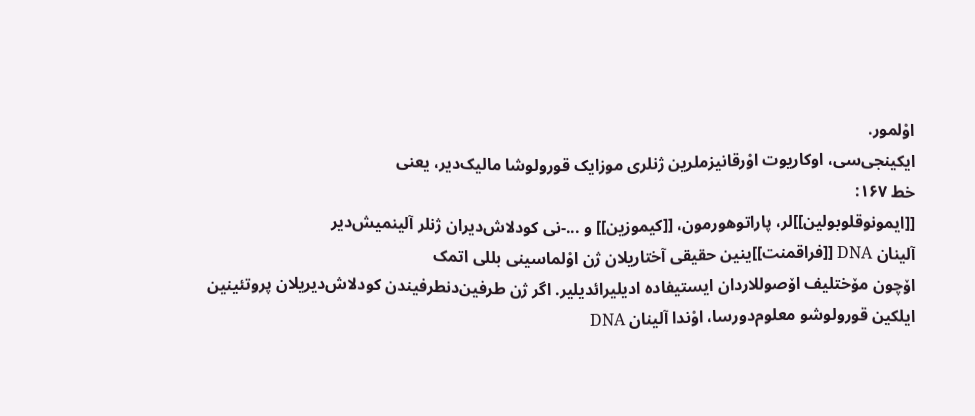اوْلمور.
ایکینجی‌سی، اوکاریوت اوْرقانیزملرین ژنلری موزایک قورولوشا مالیک‌دیر، یعنی
خط ۱۶۷:
[[ایمونوقلوبولین]]لر، پاراتوهورمون، [[کیموزین]] و ...-نی کودلاش‌دیران ژنلر آلینمیش‌دیر
آلینان DNA [[فراقمنت]]ینین حقیقی آختاریلان ژن اوْلماسینی بللی اتمک
اۆچون مۆختلیف اۆصوللاردان ایستیفاده ادیلیرائدیلیر. اگر ژن طرفین‌دنطرفیندن کودلاش‌دیریلان پروتئینین
ایلکین قورولوشو معلوم‌دورسا، اوْندا آلینان DNA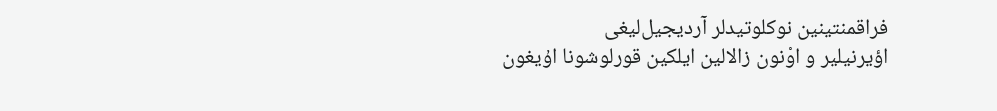فراقمنتینین نوکلوتیدلر آردیجیل‌لیغی
اؤیرنیلیر و اوْنون زالالین ایلکین قورلوشونا اۇیغون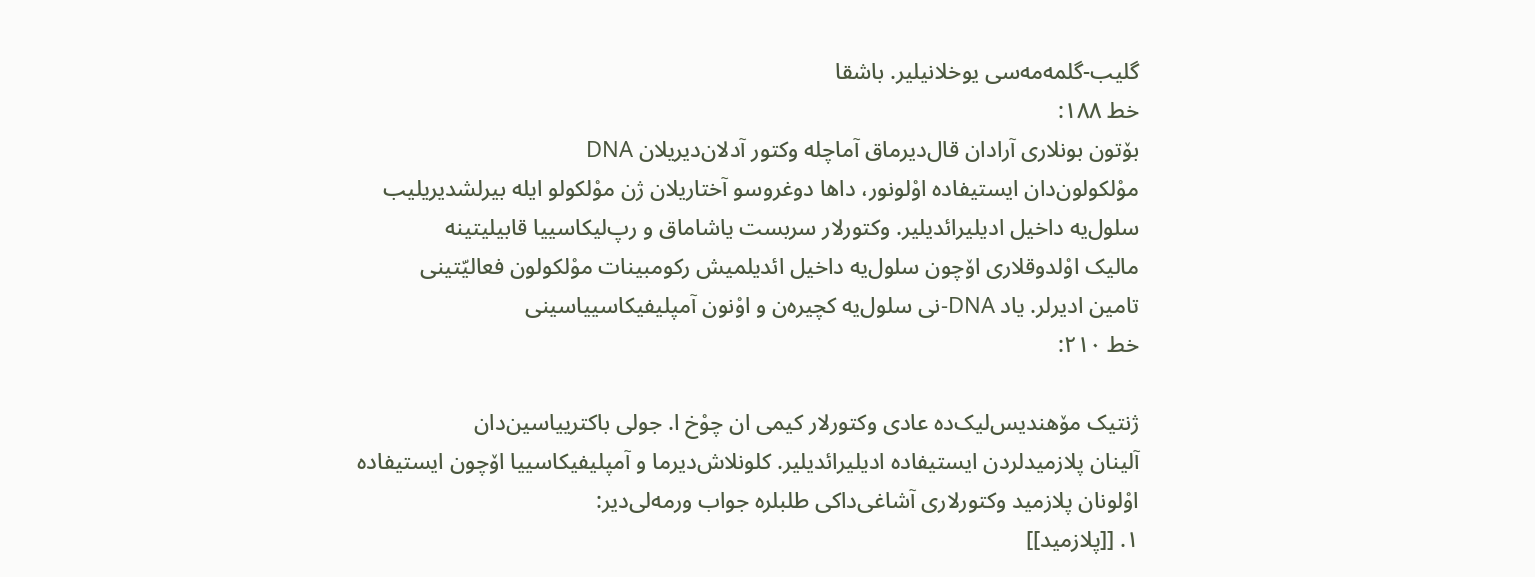گلیب-گلمه‌مه‌سی یوخلانیلیر. باشقا
خط ۱۸۸:
بۆتون بونلاری آرادان قال‌دیرماق آماچله وکتور آدلان‌دیریلان DNA
موْلکولون‌دان ایستیفاده اوْلونور، داها دوغروسو آختاریلان ژن موْلکولو ایله بیرلشدیریلیب
سلول‌یه داخیل ادیلیرائدیلیر. وکتورلار سربست یاشاماق و رپ‌لیکاسییا قابیلیتینه
مالیک اوْلدوقلاری اۆچون سلول‌یه داخیل ائدیلمیش رکومبینات موْلکولون فعالیّتینی
تامین ادیرلر. یاد DNA-نی سلول‌یه کچیره‌ن و اوْنون آمپلیفیکاسییاسینی
خط ۲۱۰:

ژنتیک مۆهندیس‌لیک‌ده عادی وکتورلار کیمی ان چوْخ ا. جولی باکترییاسین‌دان
آلینان پلازمیدلردن ایستیفاده ادیلیرائدیلیر. کلونلاش‌دیرما و آمپلیفیکاسییا اۆچون ایستیفاده
اوْلونان پلازمید وکتورلاری آشاغی‌داکی طلبلره جواب ورمه‌لی‌دیر:
۱. [[پلازمید]]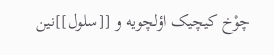چوْخ کیچیک اؤلچویه و [[سلول‌]]نین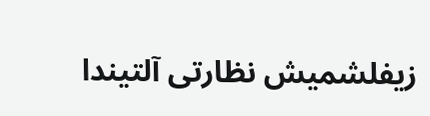زیفلشمیش نظارتی آلتیندا